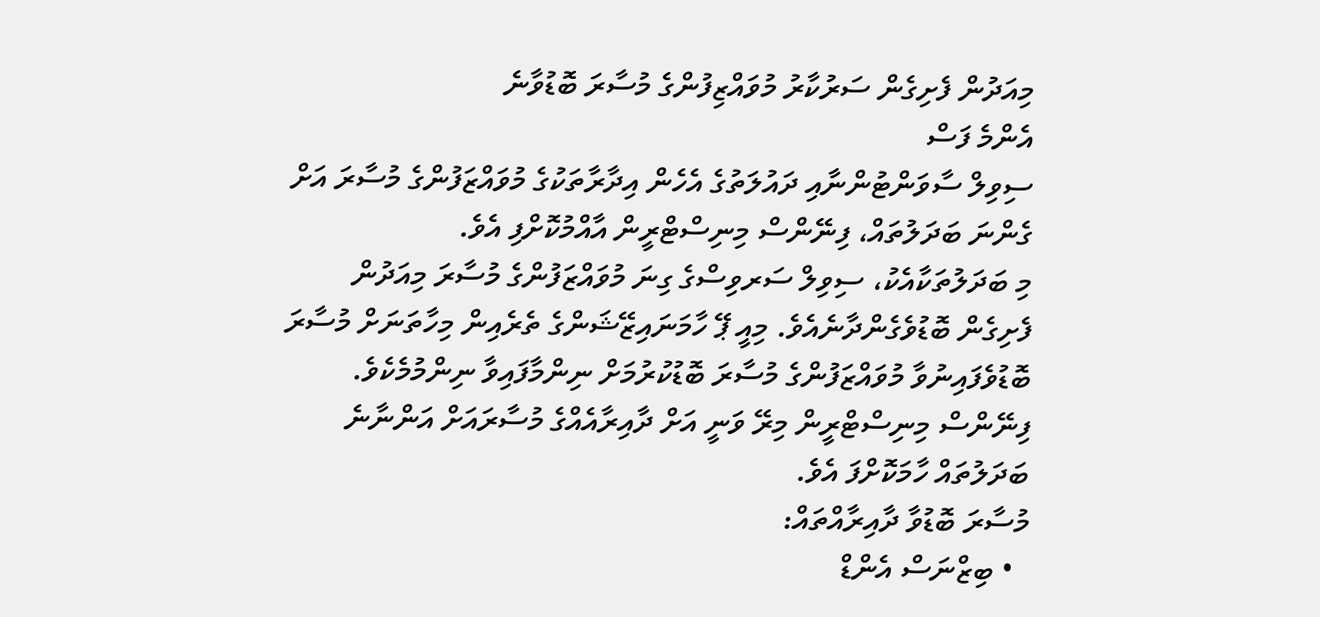މިއަދުން ފެށިގެން ސަރުކާރު މުވައްޒިފުންގެ މުސާރަ ބޮޑުވާނެ
އެންމެ ފަސް
ސިވިލް ސާވަންޓުންނާއި ދައުލަތުގެ އެހެން އިދާރާތަކުގެ މުވައްޒަފުންގެ މުސާރަ އަށް ގެންނަ ބަދަލުތައް، ފިނޭންސް މިނިސްޓްރީން އާއްމުކޮށްފި އެވެ.
މި ބަދަލުތަކާއެކު، ސިވިލް ސަރވިސްގެ ގިނަ މުވައްޒަފުންގެ މުސާރަ މިއަދުން ފެށިގެން ބޮޑުވެގެންދާނެއެވެ. މިއީ ޕޭ ހާމަނައިޒޭޝަންގެ ތެރެއިން މިހާތަނަށް މުސާރަ ބޮޑުވެފައިނުވާ މުވައްޒަފުންގެ މުސާރަ ބޮޑުކުރުމަށް ނިންމާފައިވާ ނިންމުމެކެވެ.
ފިނޭންސް މިނިސްޓްރީން މިރޭ ވަނީ އަށް ދާއިރާއެއްގެ މުސާރައަށް އަންނާނެ ބަދަލުތައް ހާމަކޮށްފަ އެވެ.
މުސާރަ ބޮޑުވާ ދާއިރާއްތައް:
  • ބިޒްނަސް އެންޑް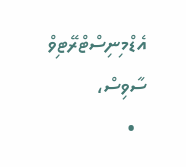އެޑްމިނިސްޓްރޭޓިވް ސާވިސް،
  •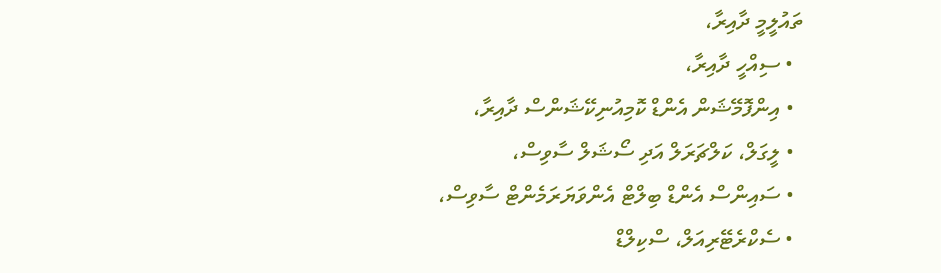ތައުލީމީ ދާއިރާ،
  • ސިއްހީ ދާއިރާ،
  • އިންފޮމޭޝަން އެންޑް ކޮމިއުނިކޭޝަންސް ދާއިރާ،
  • ލީގަލް، ކަލްޗަރަލް އަދި ސޯޝަލް ސާވިސް،
  • ސައިންސް އެންޑް ބިލްޓް އެންވަޔަރަމެންޓް ސާވިސް،
  • ސެކްރެޓޭރިއަލް، ސްކިލްޑް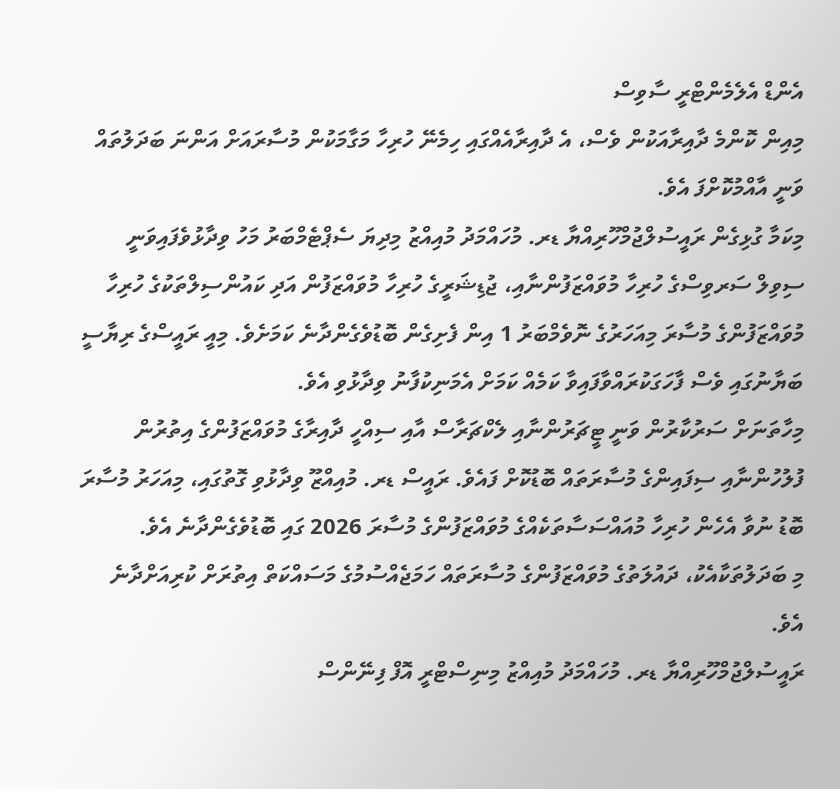އެންޑް އެލެމެންޓްރީ ސާވިސް
މިއިން ކޮންމެ ދާއިރާއަކުން ވެސް، އެ ދާއިރާއެއްގައި ހިމެނޭ ހުރިހާ މަގާމަކުން މުސާރައަށް އަންނަ ބަދަލުތައް ވަނީ އާއްމުކޮށްފަ އެވެ.
މިކަމާ ގުޅިގެން ރައީސުލްޖުމްހޫރިއްޔާ ޑރ. މުހައްމަދު މުއިއްޒު މިދިޔަ ސެޕްޓެމްބަރު މަހު ވިދާޅުވެފައިވަނީ ސިވިލް ސަރވިސްގެ ހުރިހާ މުވައްޒަފުންނާއި، ޖުޑިޝަރީގެ ހުރިހާ މުވައްޒަފުން އަދި ކައުންސިލްތަކުގެ ހުރިހާ މުވައްޒަފުންގެ މުސާރަ މިއަހަރުގެ ނޮވެމްބަރު 1 އިން ފެށިގެން ބޮޑުވެގެންދާނެ ކަމަށެވެ. މިއީ ރައީސްގެ ރިޔާސީ ބަޔާނުގައި ވެސް ފާހަގަކުރައްވާފައިވާ ކަމެއް ކަމަށް އެމަނިކުފާނު ވިދާޅުވި އެވެ.
މިހާތަނަށް ސަރުކާރުން ވަނީ ޓީޗަރުންނާއި ލެކްޗަރާސް އާއި ސިއްހީ ދާއިރާގެ މުވައްޒަފުންގެ އިތުރުން ފުލުހުންނާއި ސިފައިންގެ މުސާރަތައް ބޮޑުކޮށް ފައެވެ. ރައީސް ޑރ. މުއިއްޒޫ ވިދާޅުވި ގޮތުގައި، މިއަހަރު މުސާރަ ބޮޑު ނުވާ އެހެން ހުރިހާ މުއައްސަސާތަކެއްގެ މުވައްޒަފުންގެ މުސާރަ 2026 ގައި ބޮޑުވެގެންދާނެ އެވެ.
މި ބަދަލުތަކާއެކު، ދައުލަތުގެ މުވައްޒަފުންގެ މުސާރަތައް ހަމަޖެއްސުމުގެ މަސައްކަތް އިތުރަށް ކުރިއަށްދާނެ އެވެ.
ރައީސުލްޖުމްހޫރިއްޔާ ޑރ. މުހައްމަދު މުއިއްޒު މިނިސްޓްރީ އޮފް ފިނޭންސް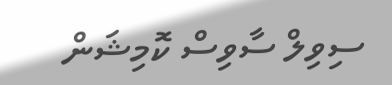ސިވިލް ސާވިސް ކޮމިޝަން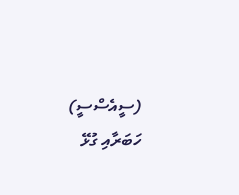(ސީއެސްސީ)
ހަބަރާއި ގުޅޭ